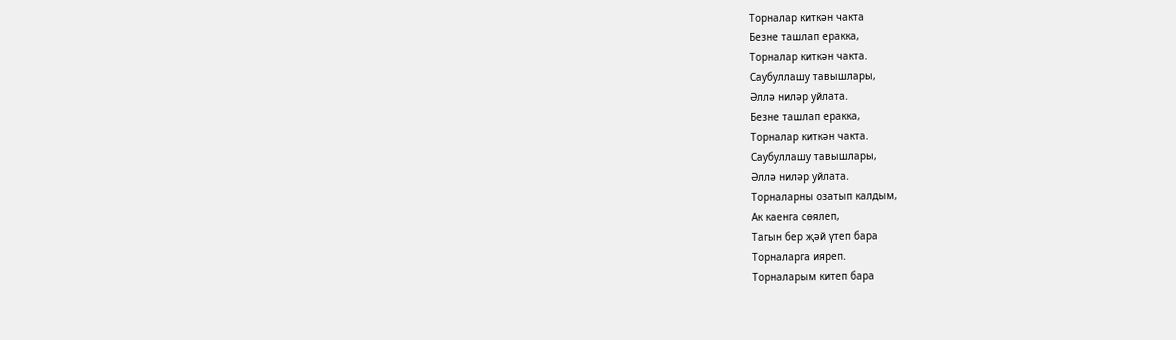Торналар киткән чакта
Безне ташлап еракка,
Торналар киткән чакта.
Саубуллашу тавышлары,
Әллә ниләр уйлата.
Безне ташлап еракка,
Торналар киткән чакта.
Саубуллашу тавышлары,
Әллә ниләр уйлата.
Торналарны озатып калдым,
Ак каенга сөялеп,
Тагын бер җәй үтеп бара
Торналарга ияреп.
Торналарым китеп бара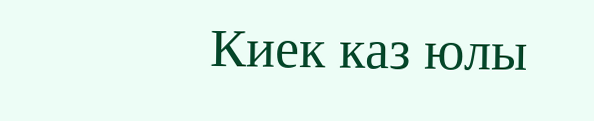Киек каз юлы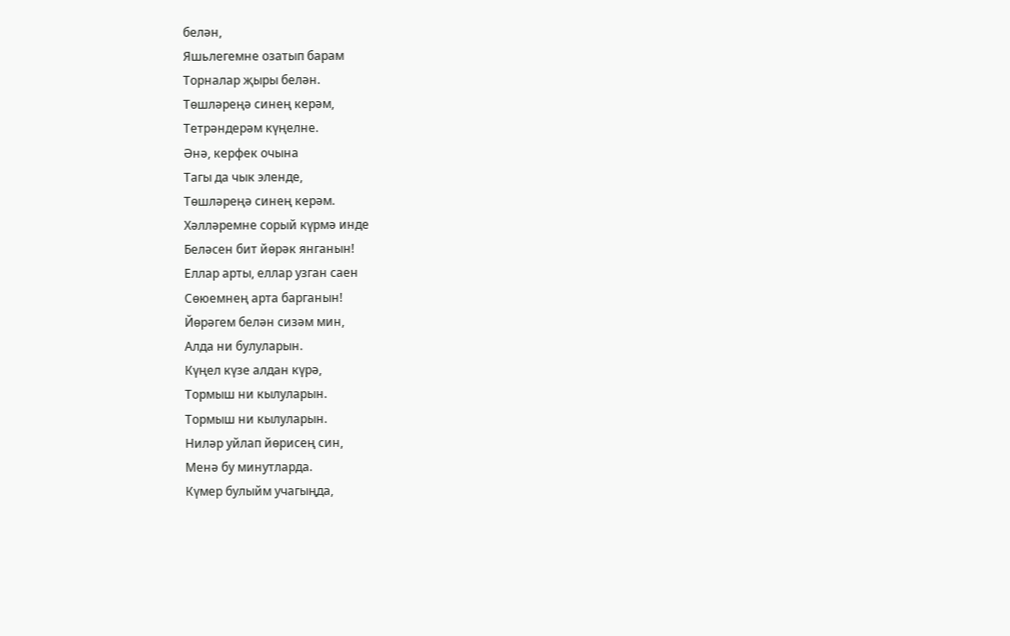белән,
Яшьлегемне озатып барам
Торналар җыры белән.
Төшләреңә синең керәм,
Тетрәндерәм күңелне.
Әнә, керфек очына
Тагы да чык эленде,
Төшләреңә синең керәм.
Хәлләремне сорый күрмә инде
Беләсен бит йөрәк янганын!
Еллар арты, еллар узган саен
Сөюемнең арта барганын!
Йөрәгем белән сизәм мин,
Алда ни булуларын.
Күңел күзе алдан күрә,
Тормыш ни кылуларын.
Тормыш ни кылуларын.
Ниләр уйлап йөрисең син,
Менә бу минутларда.
Күмер булыйм учагыңда,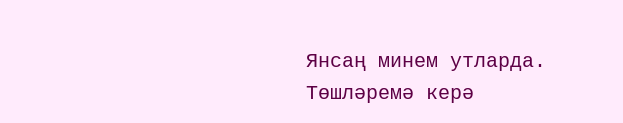Янсаң минем утларда.
Төшләремә керә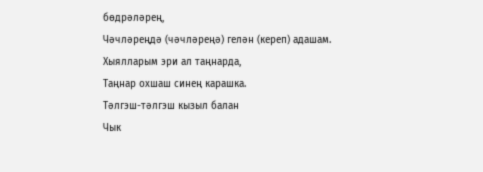бөдрәләрең,
Чәчләреңдә (чәчләреңә) гелән (кереп) адашам.
Хыялларым эри ал таңнарда,
Таңнар охшаш синең карашка.
Тәлгэш-тәлгэш кызыл балан
Чык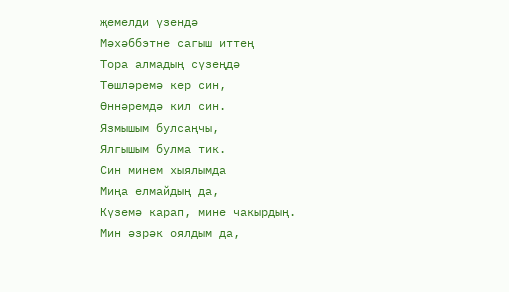җемелди үзендә
Мәхәббэтне сагыш иттең
Тора алмадың сүзеңдә
Төшләремә кер син,
Өннәремдә кил син.
Язмышым булсаңчы,
Ялгышым булма тик.
Син минем хыялымда
Миңа елмайдың да,
Күземә карап, мине чакырдың.
Мин әзрәк оялдым да,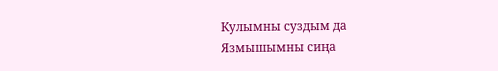Кулымны суздым да
Язмышымны сиңа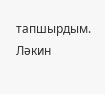тапшырдым.
Ләкин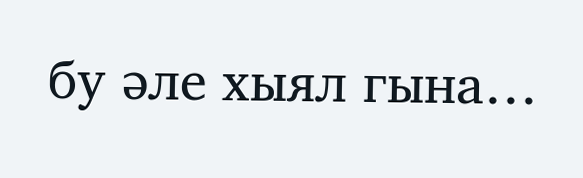бу әле хыял гына…